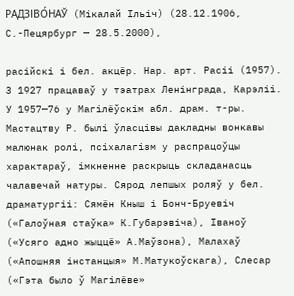РАДЗІВО́НАЎ (Мікалай Ільіч) (28.12.1906, С.-Пецярбург — 28.5.2000),

расійскі і бел. акцёр. Нар. арт. Расіі (1957). З 1927 працаваў у тэатрах Ленінграда, Карэліі. У 1957—76 у Магілёўскім абл. драм. т-ры. Мастацтву Р. былі ўласцівы дакладны вонкавы малюнак ролі, псіхалагізм у распрацоўцы характараў, імкненне раскрыць складанасць чалавечай натуры. Сярод лепшых роляў у бел. драматургіі: Сямён Кныш і Бонч-Бруевіч («Галоўная стаўка» К.Губарэвіча), Іваноў («Усяго адно жыццё» А.Маўзона), Малахаў («Апошняя інстанцыя» М.Матукоўскага), Слесар («Гэта было ў Магілёве»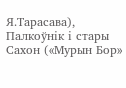Я.Тарасава), Палкоўнік і стары Сахон («Мурын Бор»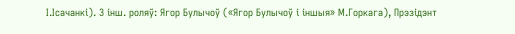І.Ісачанкі). З інш. роляў: Ягор Булычоў («Ягор Булычоў і іншыя» М.Горкага), Прэзідэнт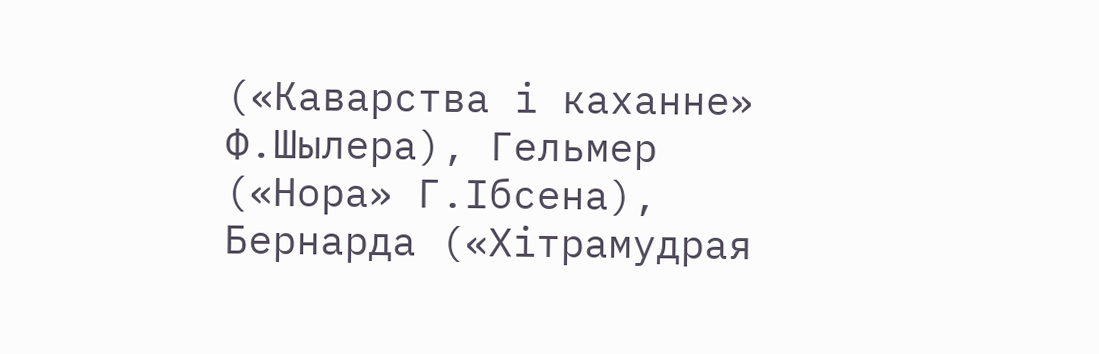(«Каварства і каханне» Ф.Шылера), Гельмер («Нора» Г.Ібсена), Бернарда («Хітрамудрая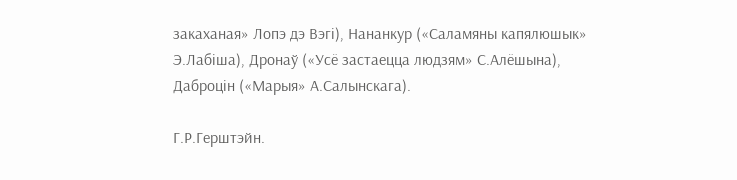закаханая» Лопэ дэ Вэгі), Нананкур («Саламяны капялюшык» Э.Лабіша), Дронаў («Усё застаецца людзям» С.Алёшына), Даброцін («Марыя» А.Салынскага).

Г.Р.Герштэйн.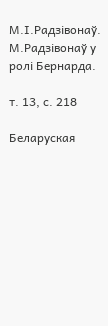М.І.Радзівонаў.
М.Радзівонаў у ролі Бернарда.

т. 13, с. 218

Беларуская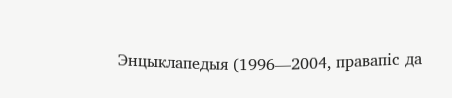Энцыклапедыя (1996—2004, правапіс да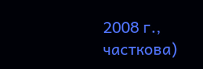2008 г., часткова)